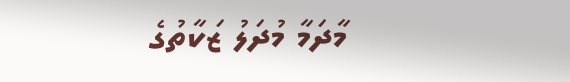މާދަމާ މުދަލު ޒަކާތުގެ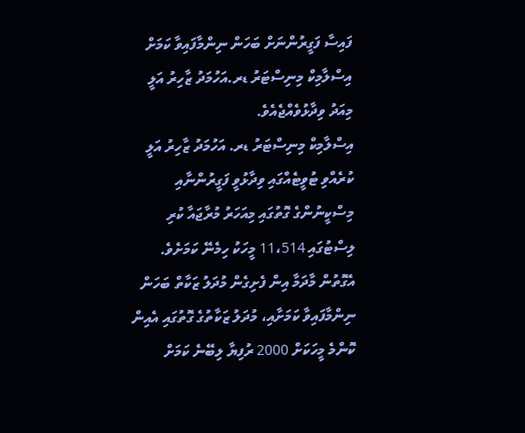ފައިސާ ފަގީރުންނަށް ބަހަން ނިންމާފައިވާ ކަމަށް އިސްލާމިކް މިނިސްޓަރު ޑރ.އަހުމަދު ޒާހިރު އަލީ މިއަދު ވިދާޅުވެއްޖެއެވެ.
އިސްލާމިކް މިނިސްޓަރު ޑރ. އަހުމަދު ޒާހިރު އަލީ ކުރެއްވި ޓުވީޓެއްގައި ވިދާޅުވީ ފަގީރުންނާއި މިސްކީނުންގެ ގޮތުގައި މިއަހަރު މުރާޖައާ ކުރި ލިސްޓުގައި 11،514 މީހަކު ހިމެނޭ ކަމަށެވެ. އެގޮތުން މާދަމާ އިން ފެށިގެން މުދަލު ޒަކާތް ބަހަން ނިންމާފައިވާ ކަމަށާއި، މުދަލު ޒަކާތުގެ ގޮތުގައި އެއިން ކޮންމެ މީހަކަށް 2000 ރުފިޔާ ލިބޭނެ ކަމަށް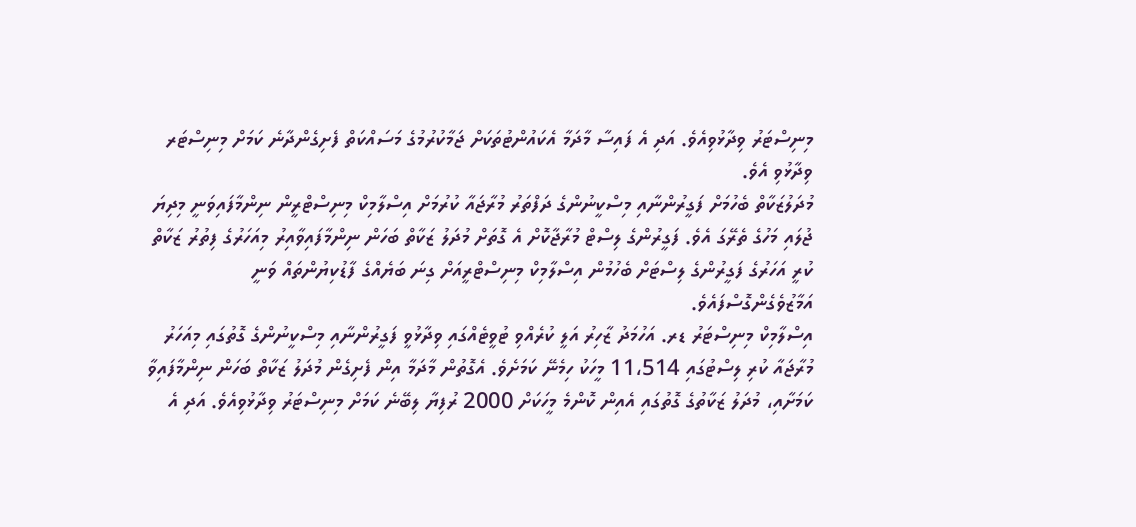މިނިސްޓަރު ވިދާޅުވިއެވެ. އަދި އެ ފައިސާ މާދަމާ އެކައުންޓުތަކަށް ޖަމާކުރުމުގެ މަސައްކަތް ފެށިގެންދާނެ ކަމަށް މިނިސްޓަރ ވިދާޅުވި އެވެ.
މުދަލުޒަކާތް ބެހުމަށް ފަގީރުންނާއި މިސްކީނުންގެ ދަފްތަރު މުރާޖައާ ކުރުމަށް އިސްލާމިކް މިނިސްޓްރީން ނިންމާފައިވަނީ މިދިޔަ ޖުލައި މަހުގެ ތެރޭގަ އެވެ. ފަގީރުންގެ ލިސްޓް މުރާޖާކޮށް އެ ގޮތަށް މުދަލު ޒަކާތް ބަހަން ނިންމާފައިވާއިރު މިއަހަރުގެ ފިތުރު ޒަކާތް ކުރީ އަހަރުގެ ފަގީރުންގެ ލިސްޓަށް ބެހުމުން އިސްލާމިކް މިނިސްޓްރީއަށް ގިނަ ބަޔެއްގެ ފާޑުކިޔުންތައް ވަނީ އަމާޒުވެގެންގޮސްފައެވެ.
އިސްލާމިކް މިނިސްޓަރު ޑރ. އަހުމަދު ޒާހިރު އަލީ ކުރެއްވި ޓުވީޓެއްގައި ވިދާޅުވީ ފަގީރުންނާއި މިސްކީނުންގެ ގޮތުގައި މިއަހަރު މުރާޖައާ ކުރި ލިސްޓުގައި 11،514 މީހަކު ހިމެނޭ ކަމަށެވެ. އެގޮތުން މާދަމާ އިން ފެށިގެން މުދަލު ޒަކާތް ބަހަން ނިންމާފައިވާ ކަމަށާއި، މުދަލު ޒަކާތުގެ ގޮތުގައި އެއިން ކޮންމެ މީހަކަށް 2000 ރުފިޔާ ލިބޭނެ ކަމަށް މިނިސްޓަރު ވިދާޅުވިއެވެ. އަދި އެ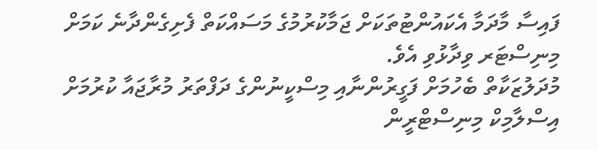ފައިސާ މާދަމާ އެކައުންޓުތަކަށް ޖަމާކުރުމުގެ މަސައްކަތް ފެށިގެންދާނެ ކަމަށް މިނިސްޓަރ ވިދާޅުވި އެވެ.
މުދަލުޒަކާތް ބެހުމަށް ފަގީރުންނާއި މިސްކީނުންގެ ދަފްތަރު މުރާޖައާ ކުރުމަށް އިސްލާމިކް މިނިސްޓްރީން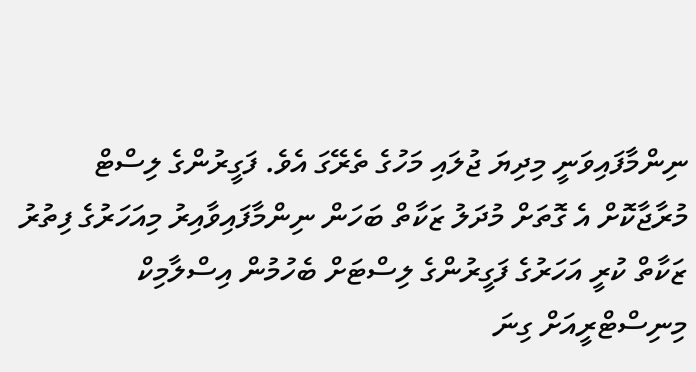ނިންމާފައިވަނީ މިދިޔަ ޖުލައި މަހުގެ ތެރޭގަ އެވެ. ފަގީރުންގެ ލިސްޓް މުރާޖާކޮށް އެ ގޮތަށް މުދަލު ޒަކާތް ބަހަން ނިންމާފައިވާއިރު މިއަހަރުގެ ފިތުރު ޒަކާތް ކުރީ އަހަރުގެ ފަގީރުންގެ ލިސްޓަށް ބެހުމުން އިސްލާމިކް މިނިސްޓްރީއަށް ގިނަ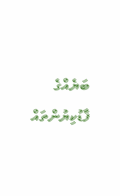ބަޔެއްގެ ފާޑުކިޔުންތައް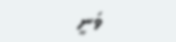ވަނީ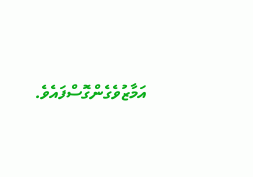އަމާޒުވެގެންގޮސްފައެވެ.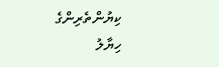ކިޔުންތެރިންގެ ހިޔާލު